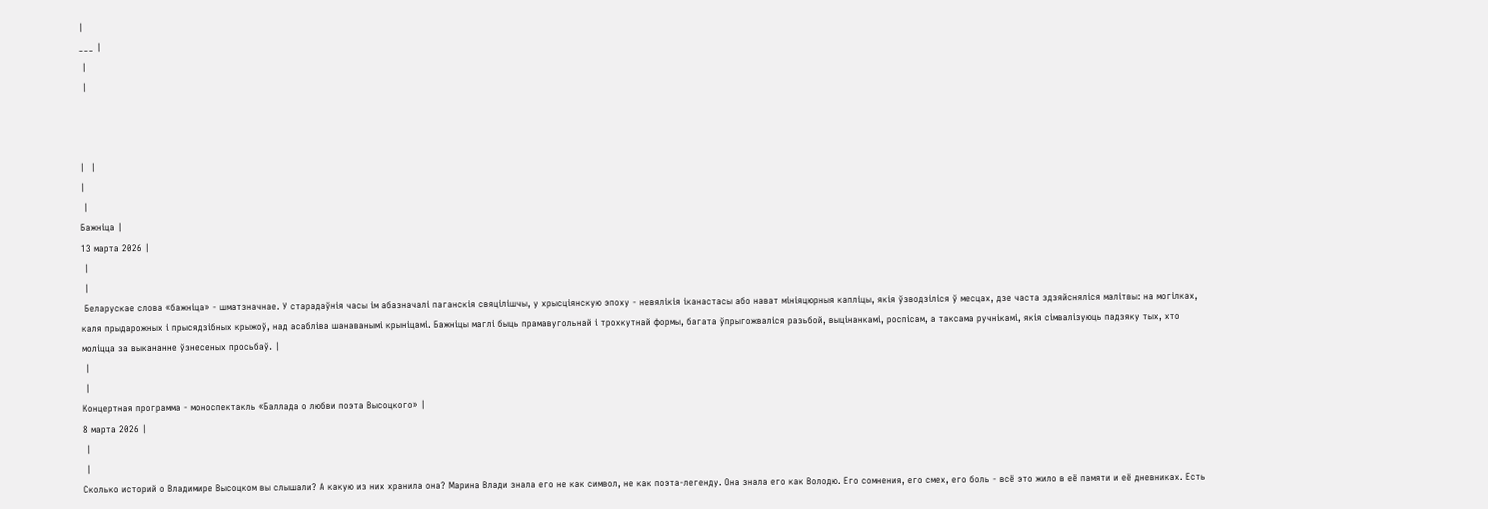|
___ |
 |
 |



|  |
|
 |
Бажніца |
13 марта 2026 |
 |
 |
 Беларускае слова «бажнiца» - шматзначнае. У старадаўнія часы ім абазначалі паганскія свяцілішчы, у хрысціянскую эпоху - невялікія іканастасы або нават мініяцюрныя капліцы, якія ўзводзіліся ў месцах, дзе часта здзяйсняліся малітвы: на могілках, каля прыдарожных і прысядзібных крыжоў, над асабліва шанаванымі крыніцамі. Бажніцы маглі быць прамавугольнай і трохкутнай формы, багата ўпрыгожваліся разьбой, выцінанкамі, роспісам, а таксама ручнікамі, якія сімвалізуюць падзяку тых, хто моліцца за выкананне ўзнесеных просьбаў. |
 |
 |
Концертная программа - моноспектакль «Баллада о любви поэта Высоцкого» |
8 марта 2026 |
 |
 |
Сколько историй о Владимире Высоцком вы слышали? А какую из них хранила она? Марина Влади знала его не как символ, не как поэта-легенду. Она знала его как Володю. Его сомнения, его смех, его боль - всё это жило в её памяти и её дневниках. Есть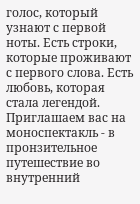голос, который узнают с первой ноты. Есть строки, которые проживают с первого слова. Есть любовь, которая стала легендой. Приглашаем вас на моноспектакль - в пронзительное путешествие во внутренний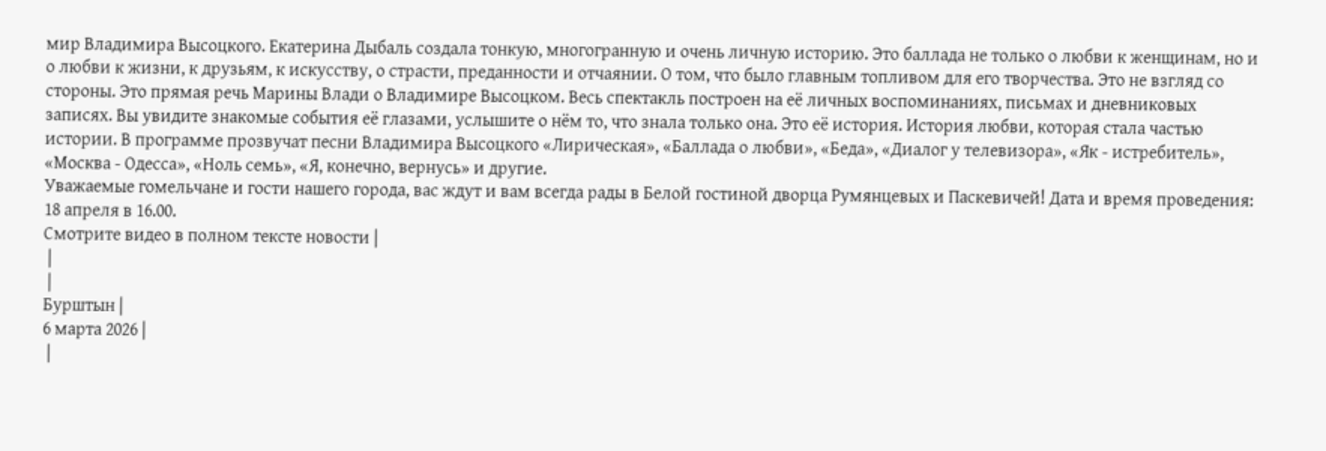мир Владимира Высоцкого. Екатерина Дыбаль создала тонкую, многогранную и очень личную историю. Это баллада не только о любви к женщинам, но и о любви к жизни, к друзьям, к искусству, о страсти, преданности и отчаянии. О том, что было главным топливом для его творчества. Это не взгляд со стороны. Это прямая речь Марины Влади о Владимире Высоцком. Весь спектакль построен на её личных воспоминаниях, письмах и дневниковых записях. Вы увидите знакомые события её глазами, услышите о нём то, что знала только она. Это её история. История любви, которая стала частью истории. В программе прозвучат песни Владимира Высоцкого «Лирическая», «Баллада о любви», «Беда», «Диалог у телевизора», «Як - истребитель», «Москва - Одесса», «Ноль семь», «Я, конечно, вернусь» и другие.
Уважаемые гомельчане и гости нашего города, вас ждут и вам всегда рады в Белой гостиной дворца Румянцевых и Паскевичей! Дата и время проведения: 18 апреля в 16.00.
Смотрите видео в полном тексте новости |
 |
 |
Бурштын |
6 марта 2026 |
 |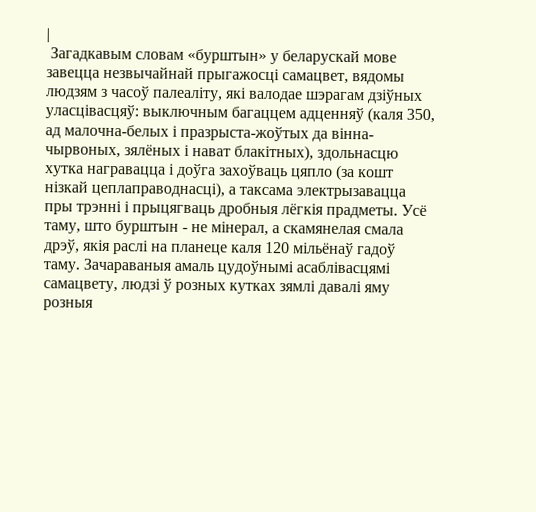|
 Загадкавым словам «бурштын» у беларускай мове завецца незвычайнай прыгажосці самацвет, вядомы людзям з часоў палеаліту, які валодае шэрагам дзіўных уласцівасцяў: выключным багаццем адценняў (каля 350, ад малочна-белых і празрыста-жоўтых да вінна-чырвоных, зялёных і нават блакітных), здольнасцю хутка награвацца і доўга захоўваць цяпло (за кошт нізкай цеплаправоднасці), а таксама электрызавацца пры трэнні і прыцягваць дробныя лёгкія прадметы. Усё таму, што бурштын - не мінерал, а скамянелая смала дрэў, якія раслі на планеце каля 120 мільёнаў гадоў таму. Зачараваныя амаль цудоўнымі асаблівасцямі самацвету, людзі ў розных кутках зямлі давалі яму розныя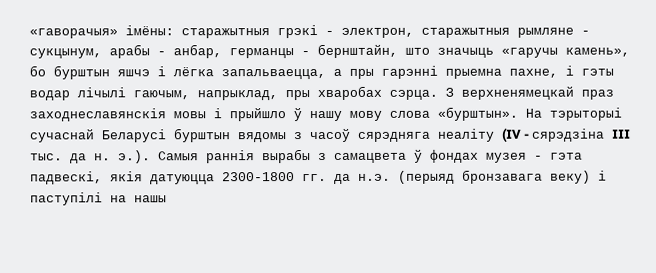«гаворачыя» імёны: старажытныя грэкі - электрон, старажытныя рымляне - сукцынум, арабы - анбар, германцы - бернштайн, што значыць «гаручы камень», бо бурштын яшчэ і лёгка запальваецца, а пры гарэнні прыемна пахне, і гэты водар лічылі гаючым, напрыклад, пры хваробах сэрца. З верхненямецкай праз заходнеславянскія мовы і прыйшло ў нашу мову слова «бурштын». На тэрыторыі сучаснай Беларусі бурштын вядомы з часоў сярэдняга неаліту (IV - сярэдзіна III тыс. да н. э.). Самыя раннія вырабы з самацвета ў фондах музея - гэта падвескі, якія датуюцца 2300-1800 гг. да н.э. (перыяд бронзавага веку) і паступілі на нашы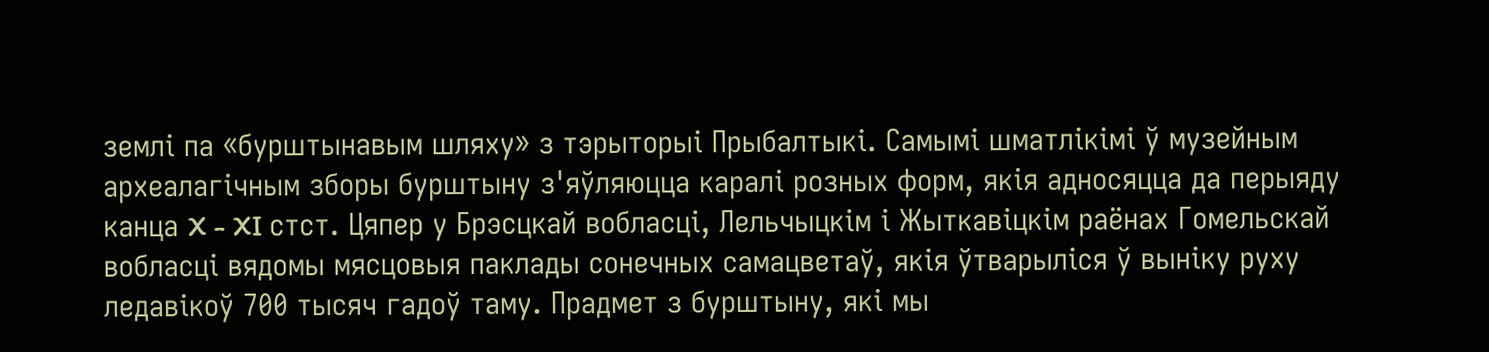землі па «бурштынавым шляху» з тэрыторыі Прыбалтыкі. Самымі шматлікімі ў музейным археалагічным зборы бурштыну з'яўляюцца каралі розных форм, якія адносяцца да перыяду канца X - XI стст. Цяпер у Брэсцкай вобласці, Лельчыцкім і Жыткавіцкім раёнах Гомельскай вобласці вядомы мясцовыя паклады сонечных самацветаў, якія ўтварыліся ў выніку руху ледавікоў 700 тысяч гадоў таму. Прадмет з бурштыну, які мы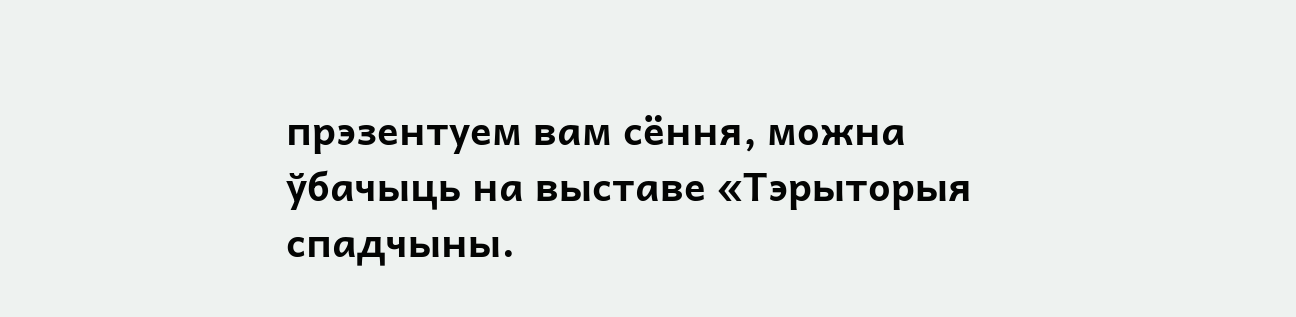прэзентуем вам сёння, можна ўбачыць на выставе «Тэрыторыя спадчыны.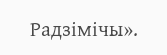Радзімічы».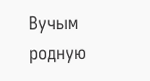Вучым родную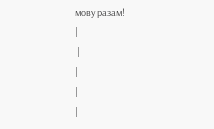мову разам!
|
 |
|
|
|